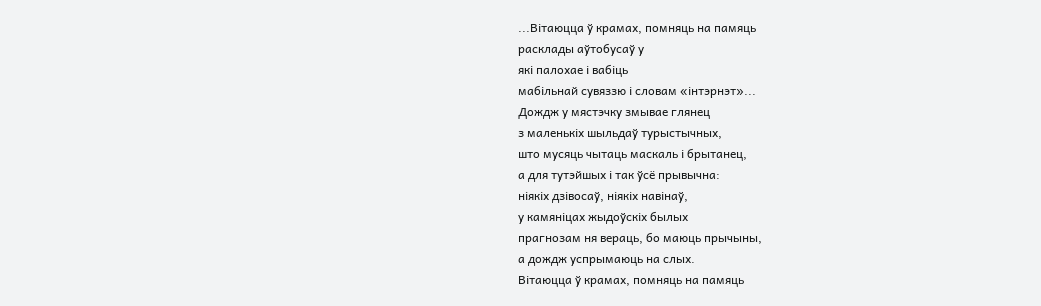...Вітаюцца ў крамах, помняць на памяць
расклады аўтобусаў у
які палохае і вабіць
мабільнай сувяззю і словам «інтэрнэт»...
Дождж у мястэчку змывае глянец
з маленькіх шыльдаў турыстычных,
што мусяць чытаць маскаль і брытанец,
а для тутэйшых і так ўсё прывычна:
ніякіх дзівосаў, ніякіх навінаў,
у камяніцах жыдоўскіх былых
прагнозам ня вераць, бо маюць прычыны,
а дождж успрымаюць на слых.
Вітаюцца ў крамах, помняць на памяць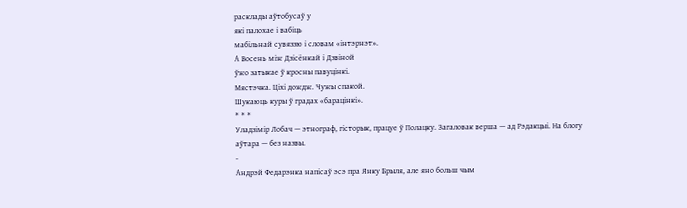расклады аўтобусаў у
які палохае і вабіць
мабільнай сувяззю і словам «інтэрнэт».
А Восень між Дзісёнкай і Дзвіной
ўжо затыкае ў кросны павуцінкі.
Мястэчка. Ціхі дождж. Чужы спакой.
Шукаюць куры ў градах «барацінкі».
* * *
Уладзімір Лобач — этнограф, гісторык, працуе ў Полацку. Загаловак верша — ад Рэдакцыі. На блогу аўтара — без назвы.
-
Андрэй Федарэнка напісаў эсэ пра Янку Брыля, але яно больш чым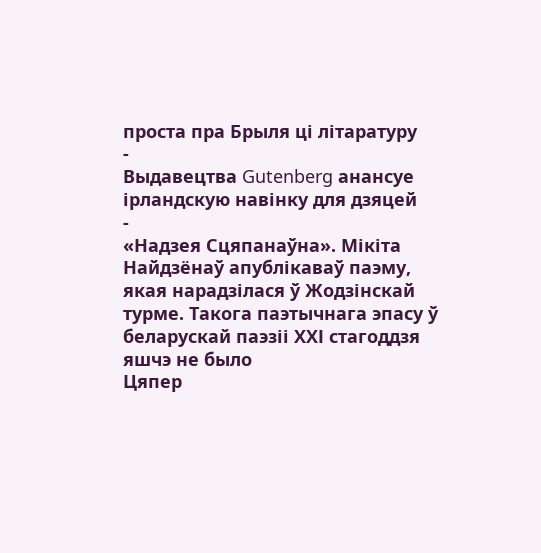проста пра Брыля ці літаратуру
-
Выдавецтва Gutenberg анансуе ірландскую навінку для дзяцей
-
«Надзея Сцяпанаўна». Мікіта Найдзёнаў апублікаваў паэму, якая нарадзілася ў Жодзінскай турме. Такога паэтычнага эпасу ў беларускай паэзіі ХХІ стагоддзя яшчэ не было
Цяпер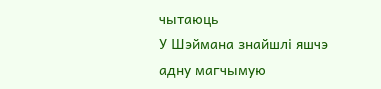чытаюць
У Шэймана знайшлі яшчэ адну магчымую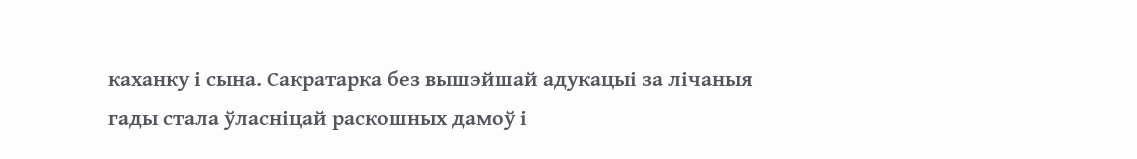каханку і сына. Сакратарка без вышэйшай адукацыі за лічаныя гады стала ўласніцай раскошных дамоў і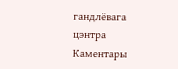гандлёвага цэнтра
Каментары